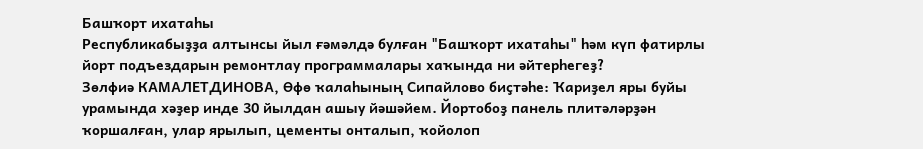Башҡорт ихатаһы
Республикабыҙҙа алтынсы йыл ғәмәлдә булған "Башҡорт ихатаһы" һәм күп фатирлы йорт подъездарын ремонтлау программалары хаҡында ни әйтерһегеҙ?
Зөлфиә КАМАЛЕТДИНОВА, Өфө ҡалаһының Сипайлово биҫтәһе: Ҡариҙел яры буйы урамында хәҙер инде 30 йылдан ашыу йәшәйем. Йортобоҙ панель плитәләрҙән ҡоршалған, улар ярылып, цементы онталып, ҡойолоп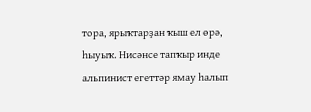тора, ярыҡтарҙан ҡыш ел өрә, һыуыҡ. Нисәнсе тапҡыр инде альпинист егеттәр ямау һалып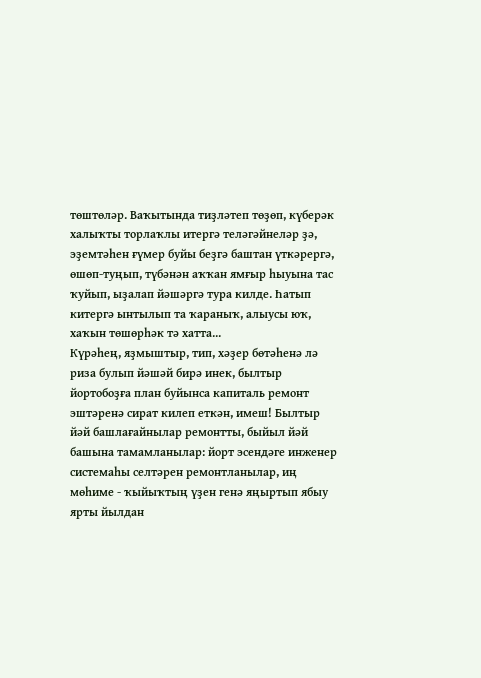төштөләр. Ваҡытында тиҙләтеп төҙөп, күберәк халыҡты торлаҡлы итергә теләгәйнеләр ҙә, эҙемтәһен ғүмер буйы беҙгә баштан үткәрергә, өшөп-туңып, түбәнән аҡҡан ямғыр һыуына тас ҡуйып, ыҙалап йәшәргә тура килде. Һатып китергә ынтылып та ҡараныҡ, алыусы юҡ, хаҡын төшөрһәк тә хатта...
Күрәһең, яҙмыштыр, тип, хәҙер бөтәһенә лә риза булып йәшәй бирә инек, былтыр йортобоҙға план буйынса капиталь ремонт эштәренә сират килеп еткән, имеш! Былтыр йәй башлағайнылар ремонтты, быйыл йәй башына тамамланылар: йорт эсендәге инженер системаһы селтәрен ремонтланылар, иң мөһиме - ҡыйыҡтың үҙен генә яңыртып ябыу ярты йылдан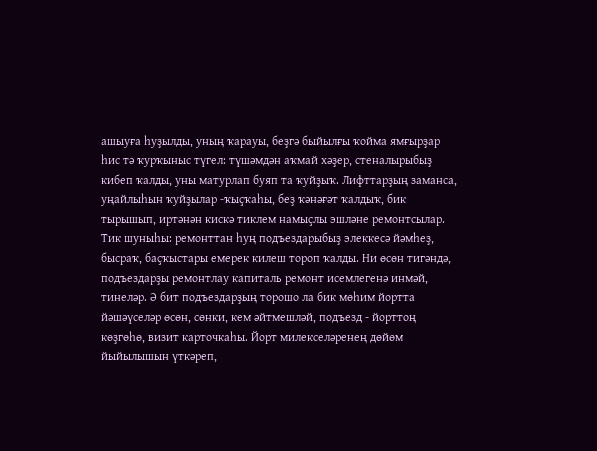ашыуға һуҙылды, уның ҡарауы, беҙгә быйылғы ҡойма ямғырҙар һис тә ҡурҡыныс түгел: түшәмдән аҡмай хәҙер, стеналырыбыҙ кибеп ҡалды, уны матурлап буяп та ҡуйҙыҡ. Лифттарҙың заманса, уңайлыһын ҡуйҙылар -ҡыҫҡаһы, беҙ ҡәнәғәт ҡалдыҡ, бик тырышып, иртәнән кискә тиклем намыҫлы эшләне ремонтсылар.
Тик шуныһы: ремонттан һуң подъездарыбыҙ элеккесә йәмһеҙ, бысраҡ, баҫҡыстары емерек килеш тороп ҡалды. Ни өсөн тигәндә, подъездарҙы ремонтлау капиталь ремонт исемлегенә инмәй, тинеләр. Ә бит подъездарҙың торошо ла бик мөһим йортта йәшәүселәр өсөн, сөнки, кем әйтмешләй, подъезд - йорттоң көҙгөһө, визит карточкаһы. Йорт милекселәренең дөйөм йыйылышын үткәреп,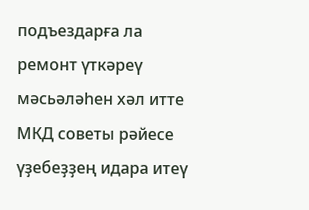подъездарға ла ремонт үткәреү мәсьәләһен хәл итте МКД советы рәйесе үҙебеҙҙең идара итеү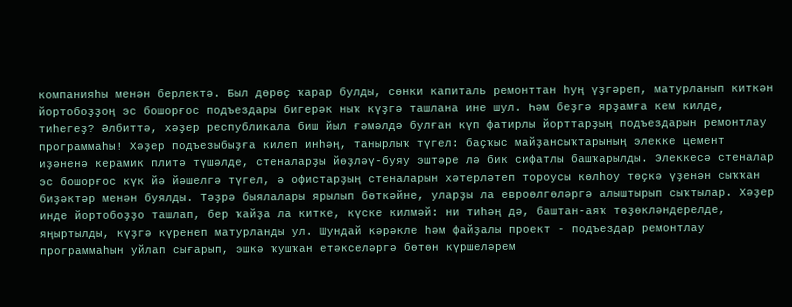компанияһы менән берлектә. Был дөрөҫ ҡарар булды, сөнки капиталь ремонттан һуң үҙгәреп, матурланып киткән йортобоҙҙоң эс бошорғос подъездары бигерәк ныҡ күҙгә ташлана ине шул. Һәм беҙгә ярҙамға кем килде, тиһегеҙ? Әлбиттә, хәҙер республикала биш йыл ғәмәлдә булған күп фатирлы йорттарҙың подъездарын ремонтлау программаһы! Хәҙер подъезыбыҙға килеп инһәң, танырлыҡ түгел: баҫҡыс майҙансыҡтарының элекке цемент иҙәненә керамик плитә түшәлде, стеналарҙы йөҙләү-буяу эштәре лә бик сифатлы башҡарылды. Элеккесә стеналар эс бошорғос күк йә йәшелгә түгел, ә офистарҙың стеналарын хәтерләтеп тороусы көлһоу төҫкә үҙенән сыҡҡан биҙәктәр менән буялды. Тәҙрә быялалары ярылып бөткәйне, уларҙы ла евроөлгөләргә алыштырып сыҡтылар. Хәҙер инде йортобоҙҙо ташлап, бер ҡайҙа ла китке, күске килмәй: ни тиһәң дә, баштан-аяҡ төҙөкләндерелде, яңыртылды, күҙгә күренеп матурланды ул. Шундай кәрәкле һәм файҙалы проект - подъездар ремонтлау программаһын уйлап сығарып, эшкә ҡушҡан етәкселәргә бөтөн күршеләрем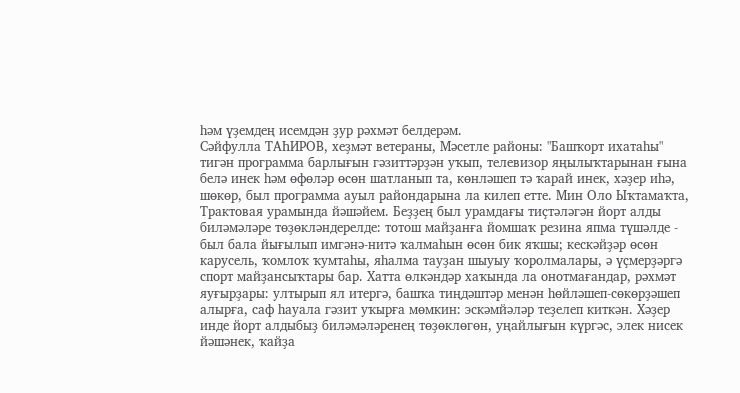һәм үҙемдең исемдән ҙур рәхмәт белдерәм.
Сәйфулла ТАҺИРОВ, хеҙмәт ветераны, Мәсетле районы: "Башҡорт ихатаһы" тигән программа барлығын гәзиттәрҙән уҡып, телевизор яңылыҡтарынан ғына белә инек һәм өфөләр өсөн шатланып та, көнләшеп тә ҡарай инек, хәҙер иһә, шөкөр, был программа ауыл райондарына ла килеп етте. Мин Оло Ыҡтамаҡта, Трактовая урамында йәшәйем. Беҙҙең был урамдағы тиҫтәләгән йорт алды биләмәләре төҙөкләндерелде: тотош майҙанға йомшаҡ резина япма түшәлде - был бала йығылып имгәнә-нитә ҡалмаһын өсөн бик яҡшы; кескәйҙәр өсөн карусель, ҡомлоҡ ҡумтаһы, яһалма тауҙан шыуыу ҡоролмалары, ә үҫмерҙәргә спорт майҙансыҡтары бар. Хатта өлкәндәр хаҡында ла онотмағандар, рәхмәт яуғырҙары: ултырып ял итергә, башҡа тиңдәштәр менән һөйләшеп-сөкөрҙәшеп алырға, саф һауала гәзит уҡырға мөмкин: эскәмйәләр теҙелеп киткән. Хәҙер инде йорт алдыбыҙ биләмәләренең төҙөклөгөн, уңайлығын күргәс, элек нисек йәшәнек, ҡайҙа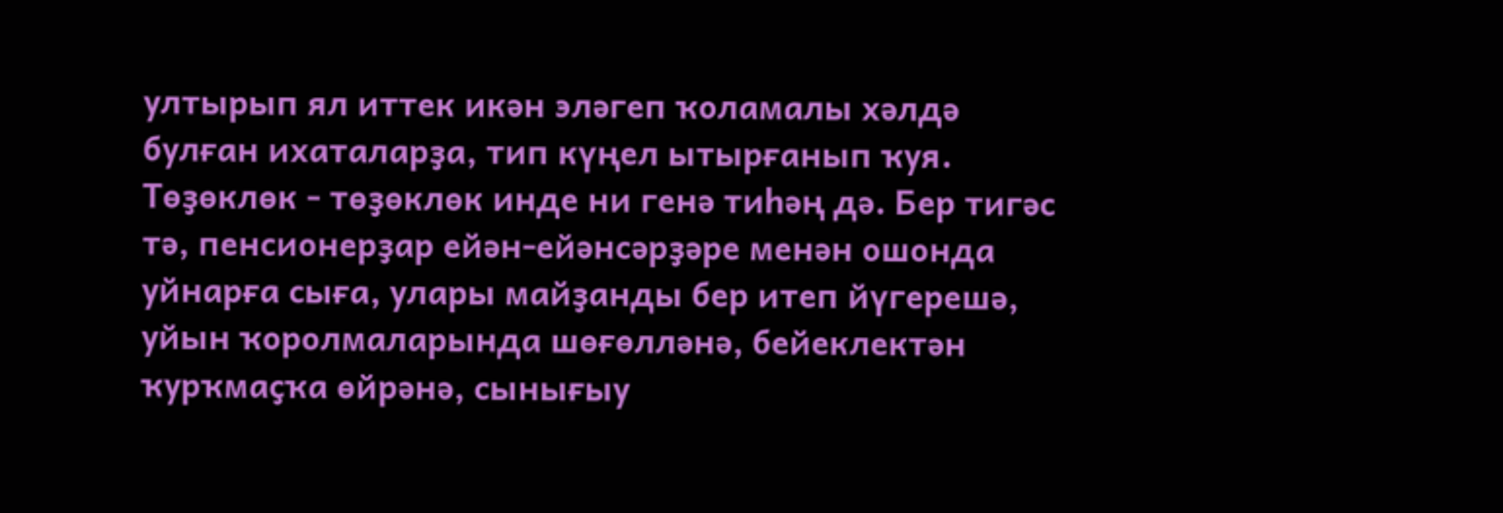ултырып ял иттек икән эләгеп ҡоламалы хәлдә булған ихаталарҙа, тип күңел ытырғанып ҡуя.
Төҙөклөк - төҙөклөк инде ни генә тиһәң дә. Бер тигәс тә, пенсионерҙар ейән-ейәнсәрҙәре менән ошонда уйнарға сыға, улары майҙанды бер итеп йүгерешә, уйын ҡоролмаларында шөғөлләнә, бейеклектән ҡурҡмаҫҡа өйрәнә, сынығыу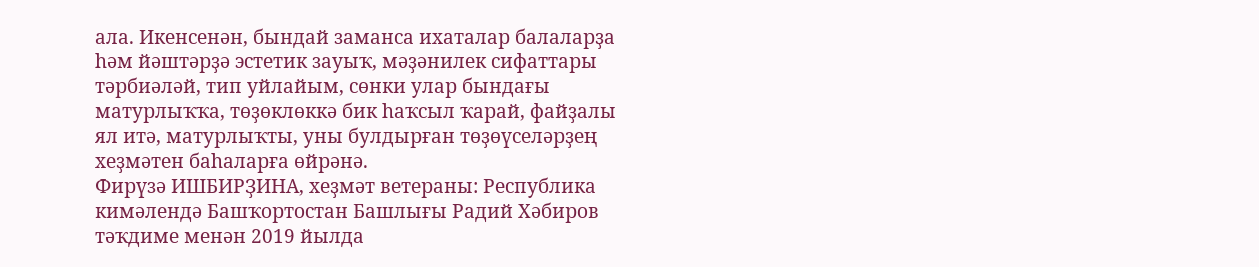ала. Икенсенән, бындай заманса ихаталар балаларҙа һәм йәштәрҙә эстетик зауыҡ, мәҙәнилек сифаттары тәрбиәләй, тип уйлайым, сөнки улар бындағы матурлыҡҡа, төҙөклөккә бик һаҡсыл ҡарай, файҙалы ял итә, матурлыҡты, уны булдырған төҙөүселәрҙең хеҙмәтен баһаларға өйрәнә.
Фирүзә ИШБИРҘИНА, хеҙмәт ветераны: Республика кимәлендә Башҡортостан Башлығы Радий Хәбиров тәҡдиме менән 2019 йылда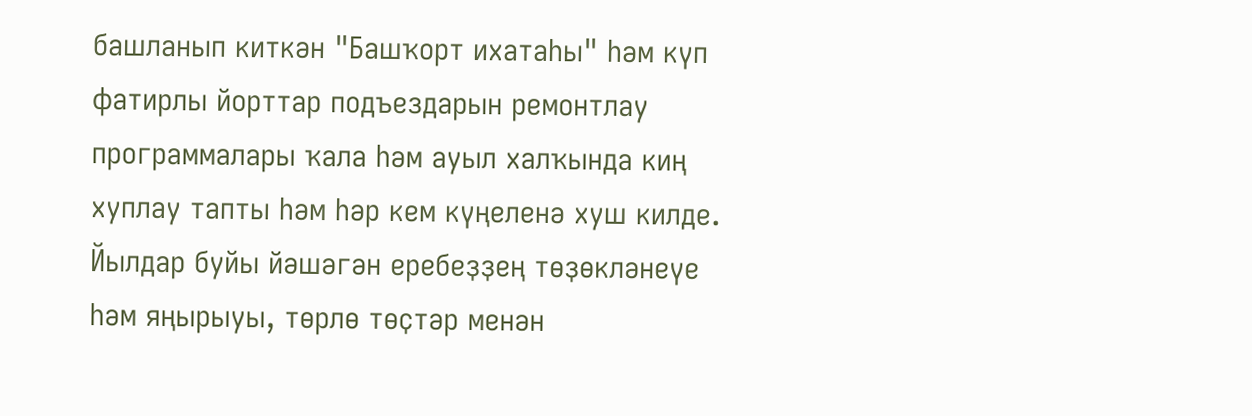башланып киткән "Башҡорт ихатаһы" һәм күп фатирлы йорттар подъездарын ремонтлау программалары ҡала һәм ауыл халҡында киң хуплау тапты һәм һәр кем күңеленә хуш килде. Йылдар буйы йәшәгән еребеҙҙең төҙөкләнеүе һәм яңырыуы, төрлө төҫтәр менән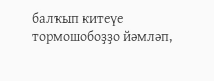балҡып китеүе тормошобоҙҙо йәмләп,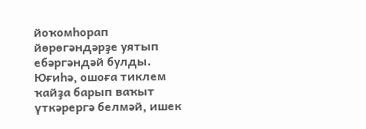йоҡомһорап йөрөгәндәрҙе уятып ебәргәндәй булды. Юғиһә, ошоға тиклем ҡайҙа барып ваҡыт үткәрергә белмәй, ишек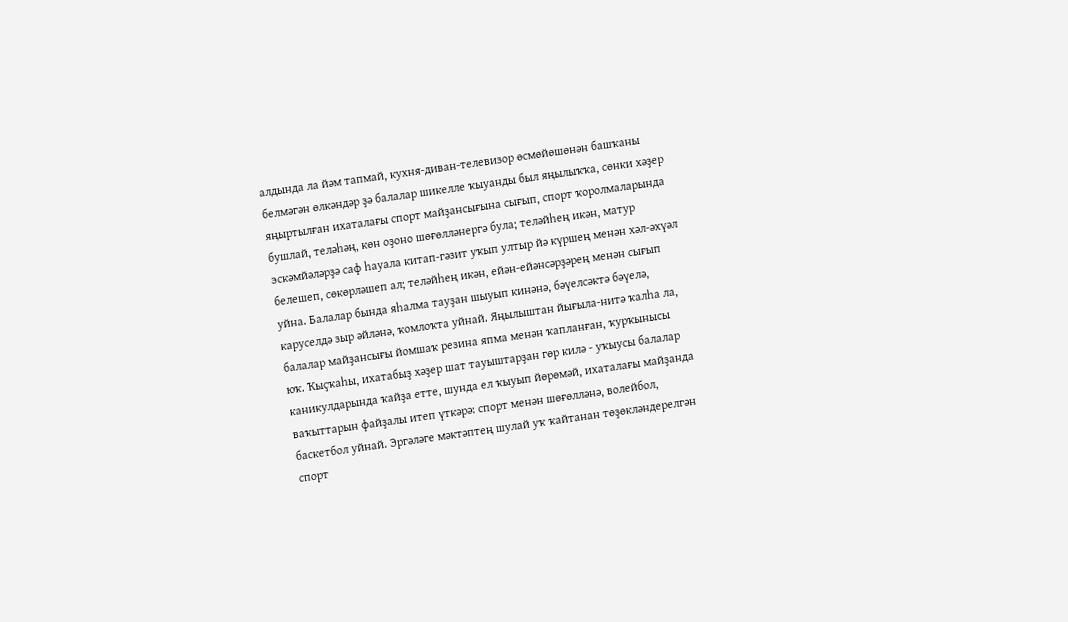алдында ла йәм тапмай, кухня-диван-телевизор өсмөйөшөнән башҡаны белмәгән өлкәндәр ҙә балалар шикелле ҡыуанды был яңылыҡҡа, сөнки хәҙер яңыртылған ихаталағы спорт майҙансығына сығып, спорт ҡоролмаларында бушлай, теләһәң, көн оҙоно шөғөлләнергә була; теләйһең икән, матур эскәмйәләрҙә саф һауала китап-гәзит уҡып ултыр йә күршең менән хәл-әхүәл белешеп, сөкөрләшеп ал; теләйһең икән, ейән-ейәнсәрҙәрең менән сығып уйна. Балалар бында яһалма тауҙан шыуып кинәнә, бәүелсәктә бәүелә, каруселдә зыр әйләнә, ҡомлоҡта уйнай. Яңылыштан йығыла-нитә ҡалһа ла, балалар майҙансығы йомшаҡ резина япма менән ҡапланған, ҡурҡынысы юҡ. Ҡыҫҡаһы, ихатабыҙ хәҙер шат тауыштарҙан гөр килә - уҡыусы балалар каникулдарында ҡайҙа етте, шунда ел ҡыуып йөрөмәй, ихаталағы майҙанда ваҡыттарын файҙалы итеп үткәрә: спорт менән шөғөлләнә, волейбол, баскетбол уйнай. Эргәләге мәктәптең шулай уҡ ҡайтанан төҙөкләндерелгән спорт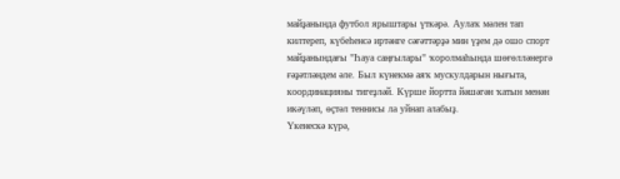майҙанында футбол ярыштары үткәрә. Аулаҡ мәлен тап килтереп, күбеһенсә иртәнге сәғәттәрҙә мин үҙем дә ошо спорт майҙанындағы "Һауа саңғылары" ҡоролмаһында шөғөлләнергә ғәҙәтләндем әле. Был күнекмә аяҡ мускулдарын нығыта, координацияны тигеҙләй. Күрше йортта йәшәгән ҡатын менән икәүләп, өҫтәл теннисы ла уйнап алабыҙ.
Үкенескә күрә,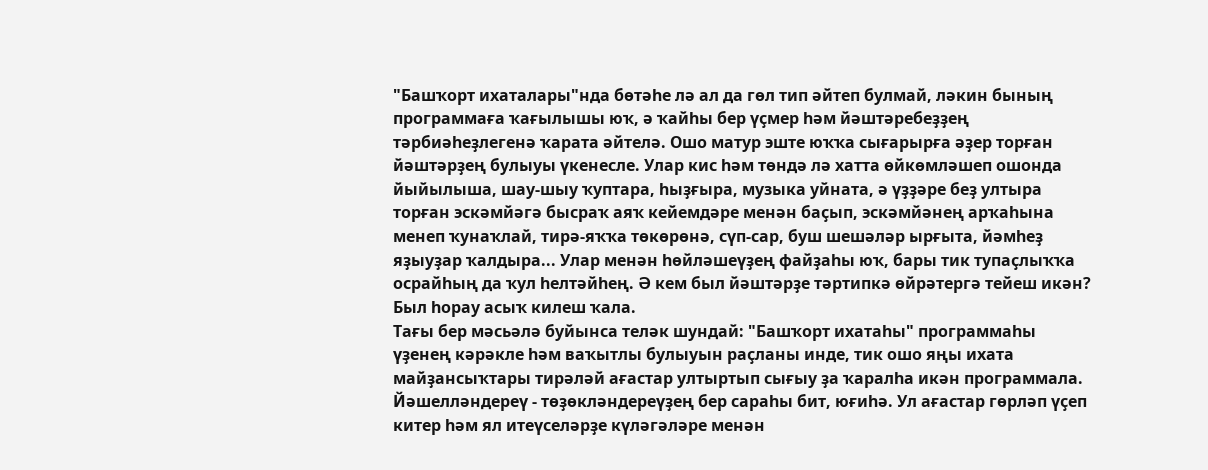"Башҡорт ихаталары"нда бөтәһе лә ал да гөл тип әйтеп булмай, ләкин бының программаға ҡағылышы юҡ, ә ҡайһы бер үҫмер һәм йәштәребеҙҙең тәрбиәһеҙлегенә ҡарата әйтелә. Ошо матур эште юҡҡа сығарырға әҙер торған йәштәрҙең булыуы үкенесле. Улар кис һәм төндә лә хатта өйкөмләшеп ошонда йыйылыша, шау-шыу ҡуптара, һыҙғыра, музыка уйната, ә үҙҙәре беҙ ултыра торған эскәмйәгә бысраҡ аяҡ кейемдәре менән баҫып, эскәмйәнең арҡаһына менеп ҡунаҡлай, тирә-яҡҡа төкөрөнә, сүп-сар, буш шешәләр ырғыта, йәмһеҙ яҙыуҙар ҡалдыра... Улар менән һөйләшеүҙең файҙаһы юҡ, бары тик тупаҫлыҡҡа осрайһың да ҡул һелтәйһең. Ә кем был йәштәрҙе тәртипкә өйрәтергә тейеш икән? Был һорау асыҡ килеш ҡала.
Тағы бер мәсьәлә буйынса теләк шундай: "Башҡорт ихатаһы" программаһы үҙенең кәрәкле һәм ваҡытлы булыуын раҫланы инде, тик ошо яңы ихата майҙансыҡтары тирәләй ағастар ултыртып сығыу ҙа ҡаралһа икән программала. Йәшелләндереү - төҙөкләндереүҙең бер сараһы бит, юғиһә. Ул ағастар гөрләп үҫеп китер һәм ял итеүселәрҙе күләгәләре менән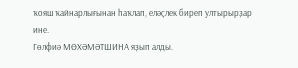ҡояш ҡайнарлығынан һаҡлап, еләҫлек биреп ултырырҙар ине.
Гөлфиә МӨХӘМӘТШИНА яҙып алды.